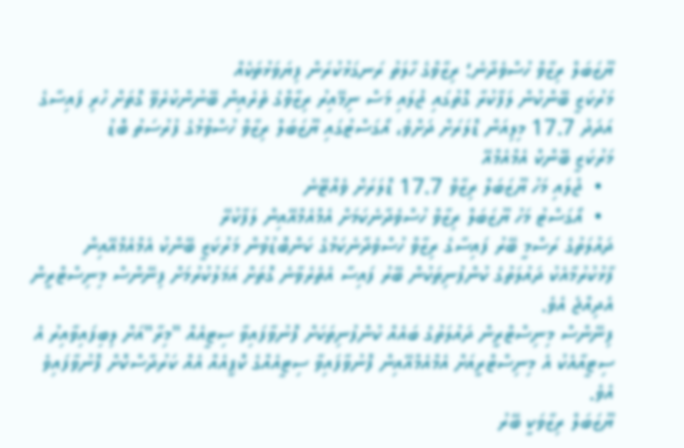ޔޫޒަބަލް ރިޒާވް ހުސްވެދާނެ؛ ރިޒާވްގެ ހާލަތު ރަނގަޅުކުރަން ފިޔަވަޅުތަކެއް
މަރުކަޒީ ބޭންކުން ލަފާކުރާ ގޮތުގައި ޖުލައި މަސް ނިމޭއިރު ރިޒާވްގެ ތެރެއިން ބޭނުންކުރެވޭ ގޮތަށް ހުރި ފައިސާގެ އަދަދު 17.7 މިލިއަން ޑޮލަރަށް ދަށްވެ، އޯގަސްޓުގައި ޔޫޒަބަލް ރިޒާވް ހުސްވުމުގެ ފުރުސަތު ބޮޑު
މަރުކަޒީ ބޭންކް އެމްއެމްއޭ
  •  ޖުލައި މަހު ޔޫޒަބަލް ރިޒާވް 17.7 ޑޮލަރަށް ވެއްޓޭނެ
  •  އޯގަސްޓު މަހު ޔޫޒަބަލް ރިޒާވް ހުސްވެދާނެކަމަށް އެމްއެމްއޭއިން ލަފާކުރޭ
ދައުލަތުގެ ރަސްމީ ބޭރު ފައިސާގެ ރިޒާވް ހުސްވެދާނެކަމުގެ ކަންބޮޑުވުން މަރުކަޒީ ބޭންކު އެމްއެމްއޭއިން ފާޅުކުރުމާއެކު ދައުލަތުގެ ކުންފުނިތަކުން ބޭރު ފައިސާ އެތެރެވާނެ ގޮތަށް އަމަލުކުރުމަށް ފިނޭންސް މިނިސްޓްރީން އެދިއްޖެ އެވެ.
ފިނޭންސް މިނިސްޓްރީން ދައުލަތުގެ ބައެއް ކުންފުނިތަކަށް ފޮނުވާފައިވާ ސިޓީއެއް "މިރާ"އަށް ލިބިފައިވާއިރު އެ ސިޓީއާއެކު އެ މިނިސްޓްރީއަށް އެމްއެމްއޭއިން ފޮނުވާފައިވާ ސިޓީއެއްގެ ކޮޕީއެއް އެއް ކަރުދާސްކޮށް ފޮނުވާފައިވެ އެވެ.
ޔޫޒަބަލް ރިޒާވަކީ ބޭރު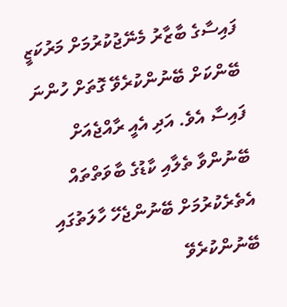ފައިސާގެ ބާޒާރު މެނޭޖުކުރުމަށް މަރުކަޒީ ބޭންކަށް ބޭނުންކުރެވޭ ގޮތަށް ހުންނަ ފައިސާ އެވެ. އަދި އެއީ ރާއްޖެއަށް ބޭނުންވާ ތެލާއި ކާޑުގެ ބާވަތްތައް އެތެރެކުރުމަށް ބޭނުންޖެހޭ ހާލަތުގައި ބޭނުންކުރެވޭ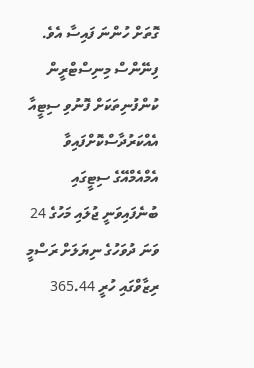ގޮތަށް ހުންނަ ފައިސާ އެވެ.
ފިނޭންސް މިނިސްޓްރީން ކުންފުނިތަކަށް ފޮނުވި ސިޓީއާ އެއްކަރުދާސްކޮށްފައިވާ އެމްއެމްއޭގެ ސިޓީގައި ބުނެފައިވަނީ ޖުލައި މަހުގެ 24 ވަނަ ދުވަހުގެ ނިޔަލަށް ރަސްމީ ރިޒާވްގައި ހުރީ 365.44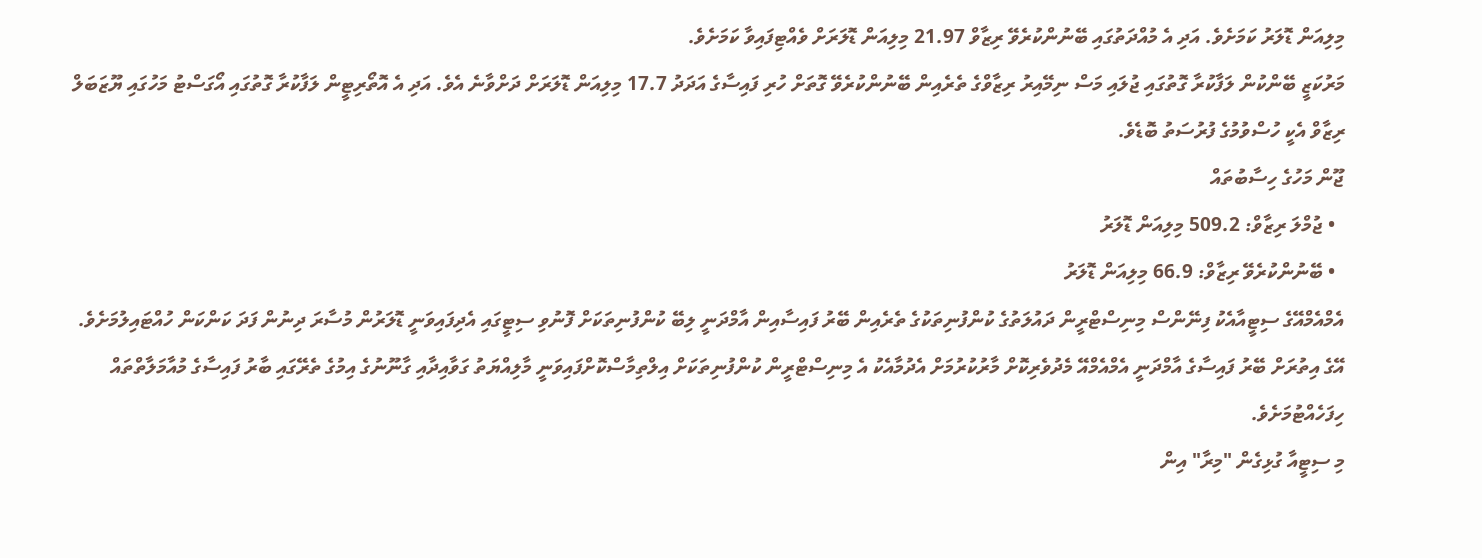މިލިއަން ޑޮލަރު ކަމަށެވެ. އަދި އެ މުއްދަތުގައި ބޭނުންކުރެވޭ ރިޒާވް 21.97 މިލިއަން ޑޮލަރަށް ވެއްޓިފައިވާ ކަމަށެވެ.
މަރުކަޒީ ބޭންކުން ލަފާކުރާ ގޮތުގައި ޖުލައި މަސް ނިމޭއިރު ރިޒާވްގެ ތެރެއިން ބޭނުންކުރެވޭ ގޮތަށް ހުރި ފައިސާގެ އަދަދު 17.7 މިލިއަން ޑޮލަރަށް ދަށްވާނެ އެވެ. އަދި އެ އޮތޯރިޓީން ލަފާކުރާ ގޮތުގައި އޯގަސްޓު މަހުގައި ޔޫޒަބަލް ރިޒާވް އެކީ ހުސްވުމުގެ ފުރުސަތު ބޮޑެވެ.
ޖޫން މަހުގެ ހިސާބުތައް
  • ޖުމްލަ ރިޒާވް: 509.2 މިލިއަން ޑޮލަރު
  • ބޭނުންކުރެވޭ ރިޒާވް: 66.9 މިލިއަން ޑޮލަރު
އެމްއެމްއޭގެ ސިޓީއާއެކު ފިނޭންސް މިނިސްޓްރީން ދައުލަތުގެ ކުންފުނިތަކުގެ ތެރެއިން ބޭރު ފައިސާއިން އާމްދަނީ ލިބޭ ކުންފުނިތަކަށް ފޮނުވި ސިޓީގައި އެދިފައިވަނީ ޑޮލަރުން މުސާރަ ދިނުން ފަދަ ކަންކަން ހުއްޓައިލުމަށެވެ.
އޭގެ އިތުރަށް ބޭރު ފައިސާގެ އާމްދަނީ އެމްއެމްއޭ މެދުވެރިކޮށް މާރުކުރުމަށް އެދުމާއެކު އެ މިނިސްޓްރީން ކުންފުނިތަކަށް އިލްތިމާސްކޮށްފައިވަނީ މާލިއްޔަތު ގަވާއިދާއި ގާނޫނުގެ އިމުގެ ތެރޭގައި ބާރު ފައިސާގެ މުއާމަލާތްތައް ހިފަހެއްޓުމަށެވެ.
މި ސިޓީއާ ގުޅިގެން "މިރާ" އިން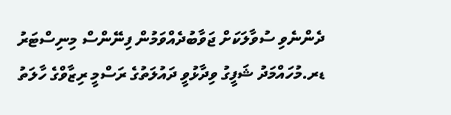ދެންނެވި ސުވާލަކަށް ޖަވާބުދެއްވަމުން ފިނޭންސް މިނިސްޓަރު ޑރ.މުހައްމަދު ޝަފީގު ވިދާޅުވީ ދައުލަތުގެ ރަސްމީ ރިޒާވްގެ ހާލަތު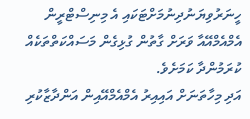ހީނަރުވިޔަނުދިނުމަށްޓަކައި އެ މިނިސްޓްރީން އެމްއެމްއޭއާ ވަރަށް ގާތުން ގުޅިގެން މަސައްކަތްތަކެއް ކުރަމުންދާ ކަމަށެވެ.
އަދި މިހާތަނަށް އައިއިރު އެމްއެމްއޭއިން އަންދާޒާކުރި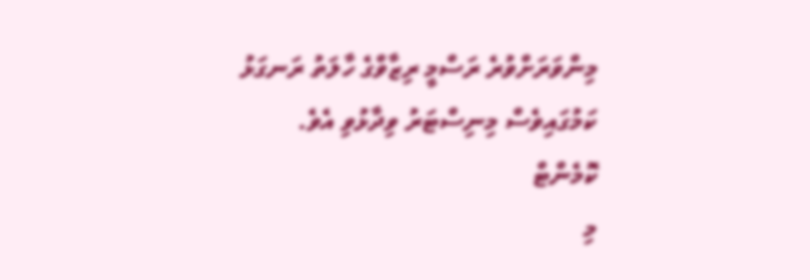މިންވަރަށްވުރެ ރަސްމީ ރިޒާވްގެ ހާލަތު ރަނގަޅު ކަމުގައިވެސް މިނިސްޓަރު ވިދާޅުވި އެވެ.
ކޮމެންޓް
މި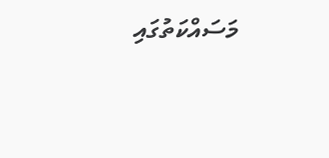މަސައްކަތުގައި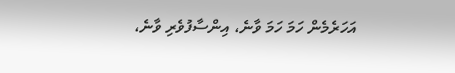އަހަރެމެން ހަމަ ހަމަ ވާނެ، އިންސާފުވެރި ވާނެ،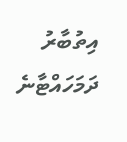އިތުބާރު ދަމަހައްޓާނެ